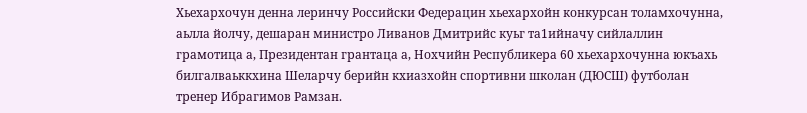Хьехархочун денна леринчу Российски Федерацин хьехархойн конкурсан толамхочунна, аьлла йолчу, дешаран министро Ливанов Дмитрийс куьг та1ийначу сийлаллин грамотица а, Президентан грантаца а, Нохчийн Республикера 60 хьехархочунна юкъахь билгалваьккхина Шеларчу берийн кхиазхойн спортивни школан (ДЮСШ) футболан тренер Ибрагимов Рамзан.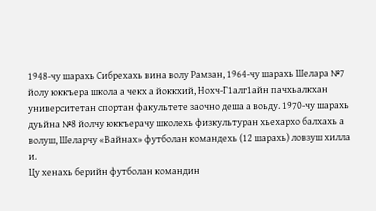1948-чу шарахь Сибрехахь вина волу Рамзан, 1964-чу шарахь Шелара №7 йолу юккъера школа а чекх а йоккхий, Нохч-Г1алг1айн пачхьалкхан университетан спортан факультете заочно деша а воьду. 1970-чу шарахь дуьйна №8 йолчу юккъерачу школехь физкультуран хьехархо балхахь а волуш, Шеларчу «Вайнах» футболан командехь (12 шарахь) ловзуш хилла и.
Цу хенахь берийн футболан командин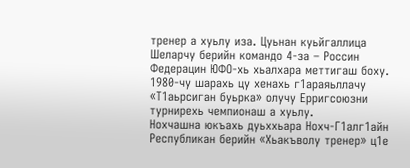тренер а хуьлу иза. Цуьнан куьйгаллица Шеларчу берийн командо 4-за – Россин Федерацин ЮФО-хь хьалхара меттигаш боху. 1980-чу шарахь цу хенахь г1араяьллачу «Т1аьрсиган буьрка» олучу Ерригсоюзни турнирехь чемпионаш а хуьлу.
Нохчашна юкъахь дуьххьара Нохч-Г1алг1айн Республикан берийн «Хьакъволу тренер» ц1е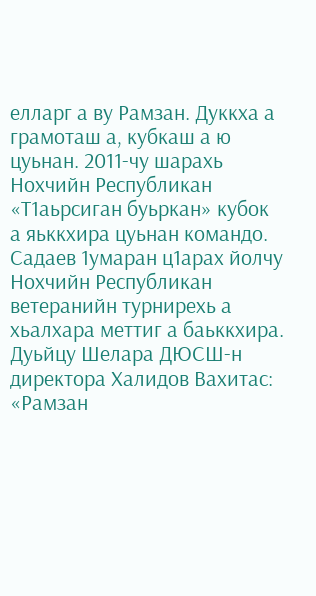елларг а ву Рамзан. Дуккха а грамоташ а, кубкаш а ю цуьнан. 2011-чу шарахь Нохчийн Республикан «Т1аьрсиган буьркан» кубок а яьккхира цуьнан командо. Садаев 1умаран ц1арах йолчу Нохчийн Республикан ветеранийн турнирехь а хьалхара меттиг а баьккхира.
Дуьйцу Шелара ДЮСШ-н директора Халидов Вахитас:
«Рамзан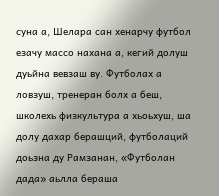суна а, Шелара сан хенарчу футбол езачу массо нахана а, кегий долуш дуьйна вевзаш ву. Футболах а ловзуш, тренеран болх а беш, школехь физкультура а хьоьхуш, ша долу дахар берашций, футболаций доьзна ду Рамзанан, «Футболан дада» аьлла бераша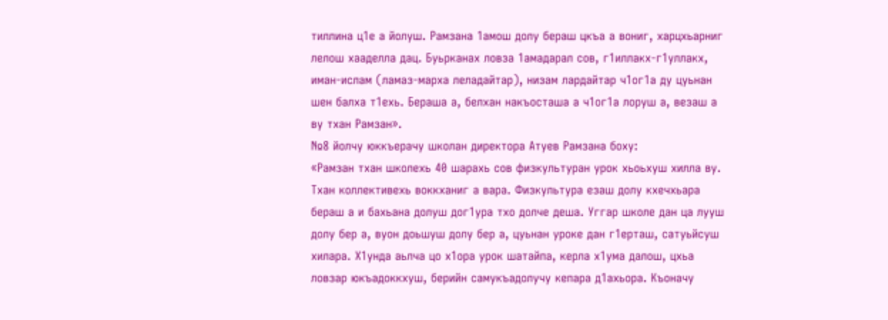тиллина ц1е а йолуш. Рамзана 1амош долу бераш цкъа а вониг, харцхьарниг лелош хааделла дац. Буьрканах ловза 1амадарал сов, г1иллакх-г1уллакх, иман-ислам (ламаз-марха леладайтар), низам лардайтар ч1ог1а ду цуьнан шен балха т1ехь. Бераша а, белхан накъосташа а ч1ог1а лоруш а, везаш а ву тхан Рамзан».
№8 йолчу юккъерачу школан директора Атуев Рамзана боху:
«Рамзан тхан школехь 40 шарахь сов физкультуран урок хьоьхуш хилла ву. Тхан коллективехь воккханиг а вара. Физкультура езаш долу кхечхьара бераш а и бахьана долуш дог1ура тхо долче деша. Уггар школе дан ца лууш долу бер а, вуон доьшуш долу бер а, цуьнан уроке дан г1ерташ, сатуьйсуш хилара. Х1унда аьлча цо х1ора урок шатайпа, керла х1ума далош, цхьа ловзар юкъадоккхуш, берийн самукъадолучу кепара д1ахьора. Къоначу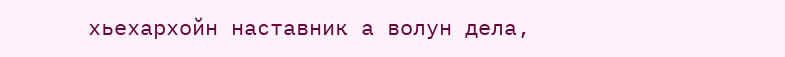хьехархойн наставник а волун дела,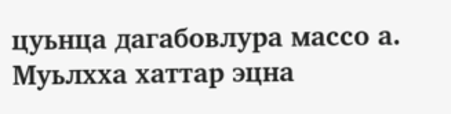цуьнца дагабовлура массо а. Муьлхха хаттар эцна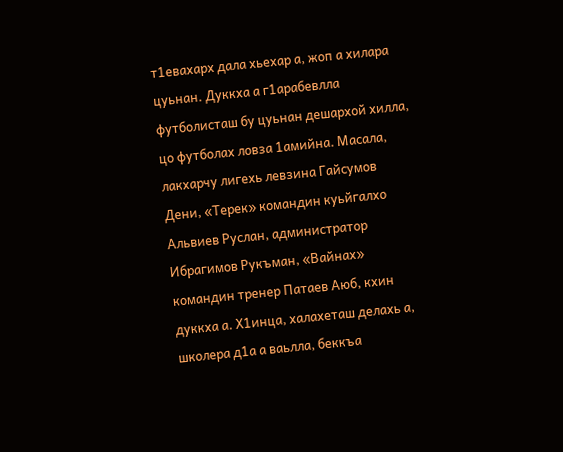т1евахарх дала хьехар а, жоп а хилара цуьнан. Дуккха а г1арабевлла футболисташ бу цуьнан дешархой хилла, цо футболах ловза 1амийна. Масала, лакхарчу лигехь левзина Гайсумов Дени, «Терек» командин куьйгалхо Альвиев Руслан, администратор Ибрагимов Рукъман, «Вайнах» командин тренер Патаев Аюб, кхин дуккха а. Х1инца, халахеташ делахь а, школера д1а а ваьлла, беккъа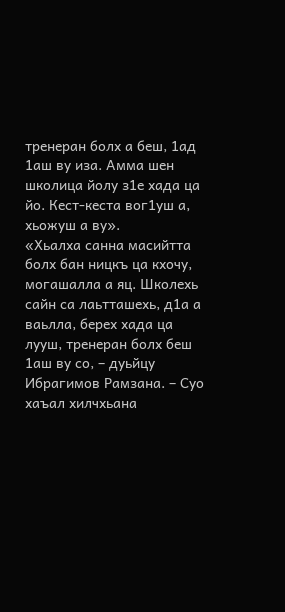тренеран болх а беш, 1ад 1аш ву иза. Амма шен школица йолу з1е хада ца йо. Кест-кеста вог1уш а, хьожуш а ву».
«Хьалха санна масийтта болх бан ницкъ ца кхочу, могашалла а яц. Школехь сайн са лаьтташехь, д1а а ваьлла, берех хада ца лууш, тренеран болх беш 1аш ву со, – дуьйцу Ибрагимов Рамзана. – Суо хаъал хилчхьана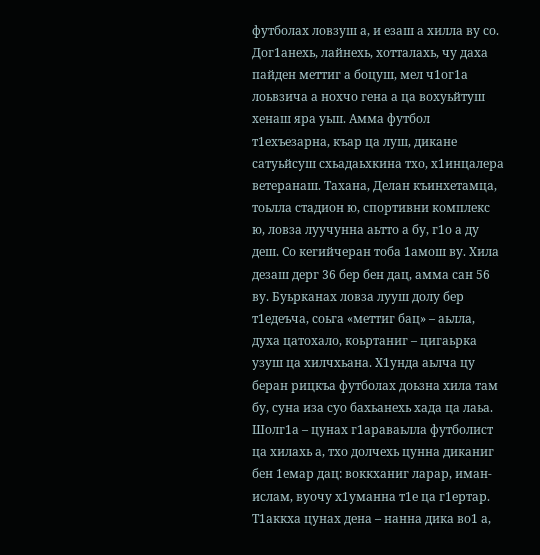футболах ловзуш а, и езаш а хилла ву со. Дог1анехь, лайнехь, хотталахь, чу даха пайден меттиг а боцуш, мел ч1ог1а лоьвзича а нохчо гена а ца вохуьйтуш хенаш яра уьш. Амма футбол т1ехъезарна, къар ца луш, дикане сатуьйсуш схьадаьхкина тхо, х1инцалера ветеранаш. Тахана, Делан къинхетамца, тоьлла стадион ю, спортивни комплекс ю, ловза луучунна аьтто а бу, г1о а ду деш. Со кегийчеран тоба 1амош ву. Хила дезаш дерг 36 бер бен дац, амма сан 56 ву. Буьрканах ловза лууш долу бер т1едеъча, соьга «меттиг бац» – аьлла, духа цатохало, коьртаниг – цигаьрка узуш ца хилчхьана. Х1унда аьлча цу беран рицкъа футболах доьзна хила там бу, суна иза суо бахьанехь хада ца лаьа. Шолг1а – цунах г1араваьлла футболист ца хилахь а, тхо долчехь цунна диканиг бен 1емар дац: воккханиг ларар, иман-ислам, вуочу х1уманна т1е ца г1ертар. Т1аккха цунах дена – нанна дика во1 а,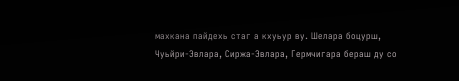махкана пайдехь стаг а кхуьур ву. Шелара боцурш, Чуьйри-Эвлара, Сиржа-Эвлара, Гермчигара бераш ду со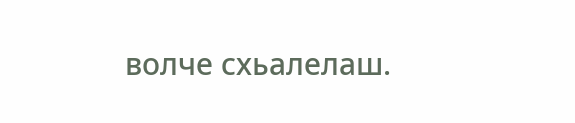волче схьалелаш.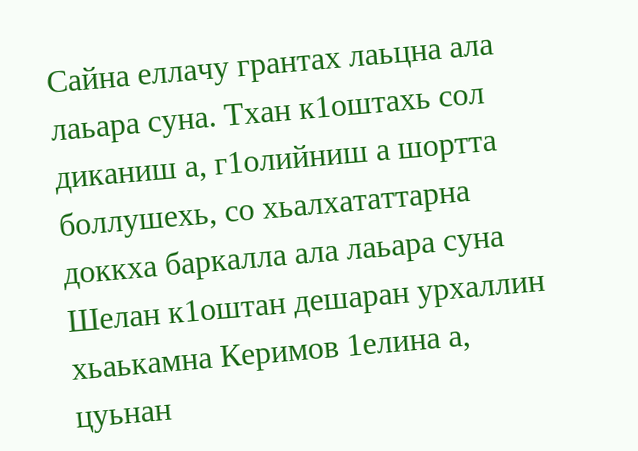Сайна еллачу грантах лаьцна ала лаьара суна. Тхан к1оштахь сол диканиш а, г1олийниш а шортта боллушехь, со хьалхататтарна доккха баркалла ала лаьара суна Шелан к1оштан дешаран урхаллин хьаькамна Керимов 1елина а, цуьнан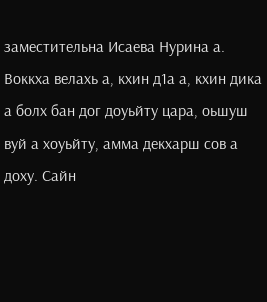заместительна Исаева Нурина а. Воккха велахь а, кхин д1а а, кхин дика а болх бан дог доуьйту цара, оьшуш вуй а хоуьйту, амма декхарш сов а доху. Сайн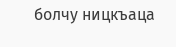болчу ницкъаца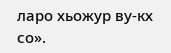ларо хьожур ву-кх со».